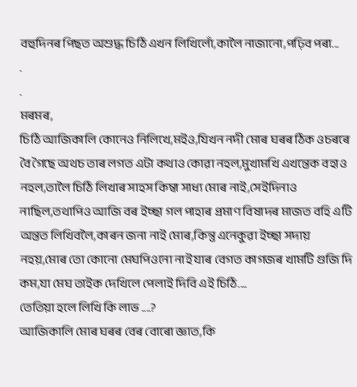বহুদিনৰ পিছত অশুদ্ধ চিঠি এখন লিখিলোঁ,কালৈ নাজানো,পঢ়িব পৰা...
.
.
মৰমৰ,
চিঠি আজিকালি কোনেও নিলিখে,মইও,যিখন নদী মোৰ ঘৰৰ ঠিক ওচৰৰে বৈ গৈছে অথচ তাৰ লগত এটা কথাও কোৱা নহল,মুখামখি এখন্তেক বহাও নহল,তালৈ চিঠি লিখাৰ সাহস কিম্বা সাধ্য মোৰ নাই,সেইদিনাও নাছিল,তথাপিও আজি বৰ ইচ্ছা গল পাহাৰ প্ৰমাণ বিষাদৰ মাজত বহি এটি অন্তত লিখিবলৈ,কাৰন জনা নাই মোৰ,কিন্তু এনেকুৱা ইচ্ছা সদায় নহয়,মোৰ তো কোনো মেঘপিওনো নাই যাৰ বেগত কাগজৰ খামটি গুজি দি কম,যা মেঘ তাইক দেখিলে পেলাই দিবি এই চিঠি....
তেতিয়া হলে লিখি কি লাভ ....?
আজিকালি মোৰ ঘৰৰ বেৰ বোৰো জ্ঞাত,কি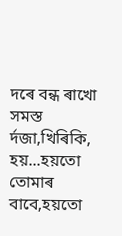দৰে বন্ধ ৰাখো সমস্ত ৰ্দজা,খিৰিকি,
হয়...হয়তো তোমাৰ বাবে,হয়তো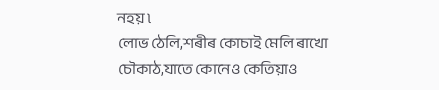নহয় ৷
লোভ ঠেলি,শৰীৰ কোচাই মেলি ৰাখো চৌকাঠ,যাতে কোনেও কেতিয়াও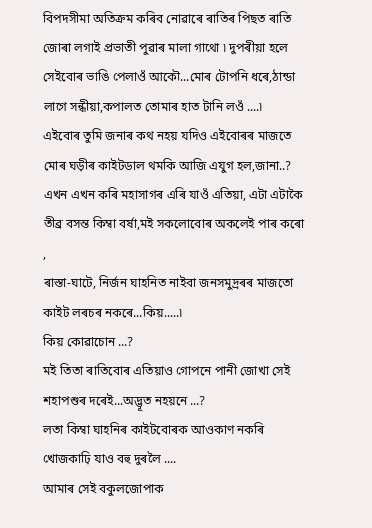বিপদসীমা অতিক্ৰম কৰিব নোৱাৰে ৰাতিৰ পিছত ৰাতি জোৰা লগাই প্ৰভাতী পুৱাৰ মালা গাথো ৷ দুপৰীয়া হলে সেইবোৰ ভাঙি পেলাওঁ আকৌ...মোৰ টোপনি ধৰে,ঠান্ডা লাগে সন্ধীয়া,কপালত তোমাৰ হাত টানি লওঁ ....৷
এইবোৰ তুমি জনাৰ কথ নহয় যদিও এইবোৰৰ মাজতে মোৰ ঘড়ীৰ কাইটডাল থমকি আজি এযুগ হল,জানা..?
এখন এখন কৰি মহাসাগৰ এৰি যাওঁ এতিয়া, এটা এটাকৈ তীব্ৰ বসন্ত কিম্বা বৰ্ষা,মই সকলোবোৰ অকলেই পাৰ কৰো ,
ৰাস্তা-ঘাটে, নিৰ্জন ঘাহনিত নাইবা জনসমুদ্ৰৰৰ মাজতো কাইট লৰচৰ নকৰে...কিয়.....৷
কিয় কোৱাচোন ...?
মই তিতা ৰাতিবোৰ এতিয়াও গোপনে পানী জোখা সেই শহাপশুৰ দৰেই...অদ্ভূত নহয়নে ...?
লতা কিম্বা ঘাহনিৰ কাইটবোৰক আওকাণ নকৰি খোজকাঢ়ি যাও বহু দুৰলৈ ....
আমাৰ সেই বকুলজোপাক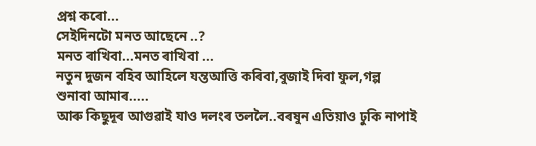প্ৰশ্ন কৰো...
সেইদিনটো মনত আছেনে ..?
মনত ৰাখিবা...মনত ৰাখিবা ...
নতুন দুজন বহিব আহিলে যন্তআত্তি কৰিবা,বুজাই দিবা ফুল,গল্প শুনাবা আমাৰ.....
আৰু কিছুদূৰ আগুৱাই যাও দলংৰ তললৈ..বৰষুন এতিয়াও ঢুকি নাপাই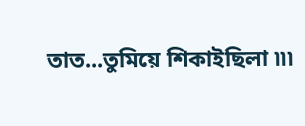তাত...তুমিয়ে শিকাইছিলা ৷৷৷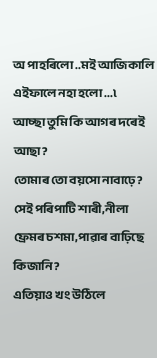অ পাহৰিলো ..মই আজিকালি এইফালে নহা হলো ...৷
আচ্ছা তুমি কি আগৰ দৰেই আছা?
তোমাৰ তো বয়সো নাবাঢ়ে?
সেই পৰিপাটি শাৰী,নীলা ফ্ৰেমৰ চশমা,পাৱাৰ বাঢ়িছে কিজানি ?
এতিয়াও খং উঠিলে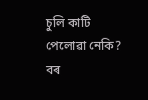চুলি কাটি পেলোৱা নেকি?
বৰ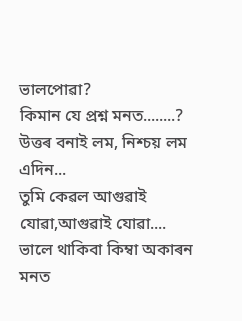ভালপোৱা?
কিমান যে প্ৰশ্ন মনত........?
উত্তৰ বনাই লম, নিশ্চয় লম এদিন...
তুমি কেৱল আগুৱাই যোৱা,আগুৱাই যোৱা....
ভালে থাকিবা কিম্বা অকাৰন মনত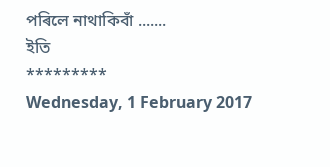পৰিলে নাথাকিবাঁ .......
ইতি
*********
Wednesday, 1 February 2017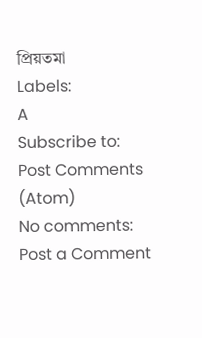প্ৰিয়তমা
Labels:
A
Subscribe to:
Post Comments (Atom)
No comments:
Post a Comment